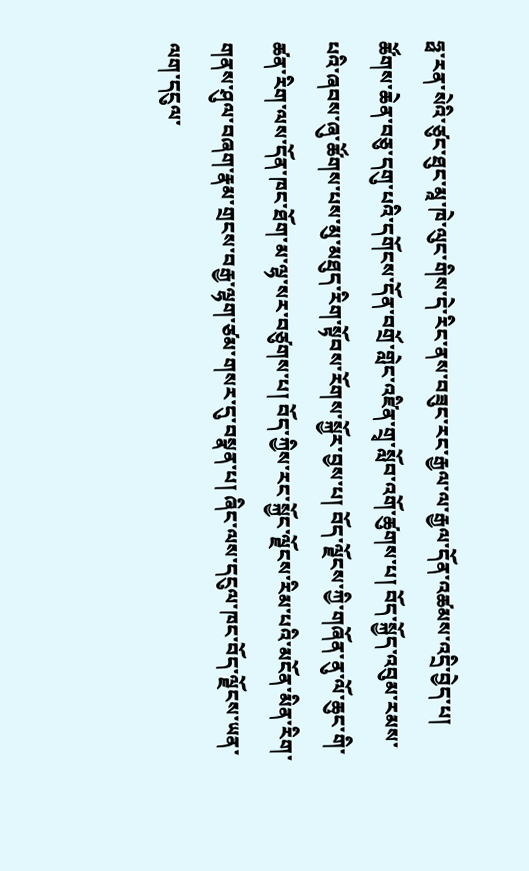ཧྥ་རན་སེའི་ཙུང་ཐུང་མཱ་ཁེ་ལུང་གིས་དེ་རིང་ནས་བཟུང་རང་རྒྱལ་ལ་རྒྱལ་དོན་འཚམས་འདྲི་བྱེད་པ། ཚོགས་ཆེན་བཅུ་དགུ་པའི་དགོངས་དོན་བགྲོ་གླེང་འཛིན་གྲྭ་སློབ་འགོ་ཚུགས་པ། བོད་སྐྱོད་འབུམ་རམས་པའི་ཞབས་ཞུ་ཚོགས་པས་མུ་མཐུད་རིག་སྟོབས་རོགས་སྐྱོར་བྱས་པ། བོད་ལྗོངས་ཀྱི་གཞོན་ནུ་ལོ་ཆུང་གི་ཚན་རིག་ལས་དོན་ཁང་ཐོག་མ་ལྷ་སར་བཙུགས་པ། བོད་ཀྱིས་རང་སྐྱོང་ལྗོངས་རིམ་པའི་མངོན་མིན་རིག་གནས་ཤུལ་བཞག་རྣམ་གྲངས་བརྒྱ་ལྷག་ཙམ་གསར་དུ་བསྣན་པ། ཞིང་ལས་དངུལ་ཁང་བོད་ལྗོངས་ཡན་ལག་དངུལ་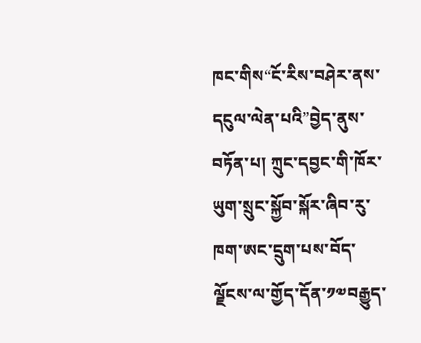ཁང་གིས“ངོ་རིས་བཤེར་ནས་དངུལ་ལེན་པའི”བྱེད་ནུས་བཏོན་པ། ཀྲུང་དབྱང་གི་ཁོར་ཡུག་སྲུང་སྐྱོབ་སྐོར་ཞིབ་རུ་ཁག་ཨང་དྲུག་པས་བོད་ལྗོངས་ལ་གྱོད་དོན་༡༧བརྒྱུད་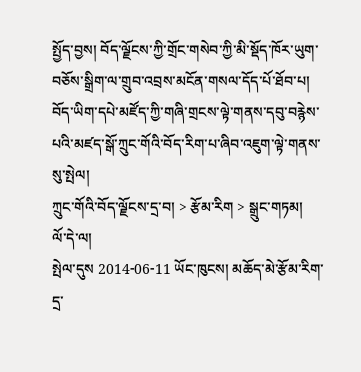སྤྱོད་བྱས། བོད་ལྗོངས་ཀྱི་གྲོང་གསེབ་ཀྱི་མི་སྡོད་ཁོར་ཡུག་བཅོས་སྒྲིག་ལ་གྲུབ་འབྲས་མངོན་གསལ་དོད་པོ་ཐོབ་པ། བོད་ཡིག་དཔེ་མཛོད་ཀྱི་གཞི་གྲངས་ལྟེ་གནས་དབུ་བརྙེས་པའི་མཛད་སྒོ་ཀྲུང་གོའི་བོད་རིག་པ་ཞིབ་འཇུག་ལྟེ་གནས་སུ་སྤེལ།
ཀྲུང་གོའི་བོད་ལྗོངས་དྲ་བ། > རྩོམ་རིག > སྒྲུང་གཏམ།
ལོ་དེ་ལ།
སྤེལ་དུས 2014-06-11 ཡོང་ཁུངས། མཆོད་མེ་རྩོམ་རིག་དྲ་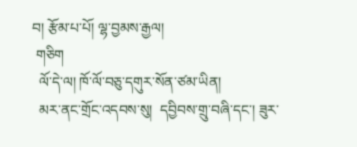བ། རྩོམ་པ་པོ། ལྷ་བྱམས་རྒྱལ།
 གཅིག
  ལོ་དེ་ལ། ཁོ་ལོ་བཅུ་དགུར་སོན་ཙམ་ཡིན།
  མར་ནང་གྲོང་འདབས་སུ།  དབྱིབས་གྲུ་བཞི་དང་། ཟུར་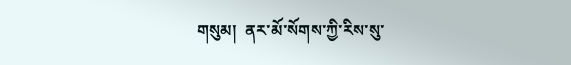གསུམ།  ནར་མོ་སོགས་ཀྱི་རིས་སུ་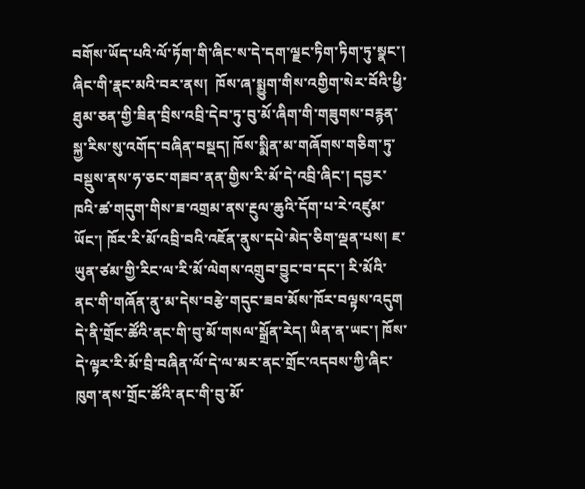བགོས་ཡོད་པའི་ལོ་ཏོག་གི་ཞིང་ས་དེ་དག་ལྗང་ཏིག་ཏིག་ཏུ་སྣང་། ཞིང་གི་རྣང་མའི་བར་ནས།  ཁོས་ཞ་སྨྱུག་གིས་འགྱིག་སེར་བོའི་ཕྱི་ཐུམ་ཅན་གྱི་ཟིན་བྲིས་འབྲི་དེབ་ཏུ་བུ་མོ་ཞིག་གི་གཟུགས་བརྙན་སྐྱ་རིས་སུ་འགོད་བཞིན་བསྡད། ཁོས་སྨིན་མ་གཞོགས་གཅིག་ཏུ་བསྡུས་ནས་ཧ་ཅང་གཟབ་ནན་གྱིས་རི་མོ་དེ་འབྲི་ཞིང་། དབྱར་ཁའི་ཚ་གདུག་གིས་ཟ་འགྲམ་ནས་རྔུལ་ཆུའི་དོག་པ་རེ་འཛུམ་ཡོང་། ཁོར་རི་མོ་འབྲི་བའི་འཇོན་ནུས་དཔེ་མེད་ཅིག་ལྡན་པས། ཇ་ཡུན་ཙམ་གྱི་རིང་ལ་རི་མོ་ལེགས་འགྲུབ་བྱུང་བ་དང་། རི་མོའི་ནང་གི་གཞོན་ནུ་མ་དེས་བརྩེ་གདུང་ཟབ་མོས་ཁོར་བལྟས་འདུག དེ་ནི་གྲོང་ཚོའི་ནང་གི་བུ་མོ་གསལ་སྒྲོན་རེད། ཡིན་ན་ཡང་། ཁོས་དེ་ལྟར་རི་མོ་བྲི་བཞིན་ལོ་དེ་ལ་མར་ནང་གྲོང་འདབས་ཀྱི་ཞིང་ཁུག་ནས་གྲོང་ཚོའི་ནང་གི་བུ་མོ་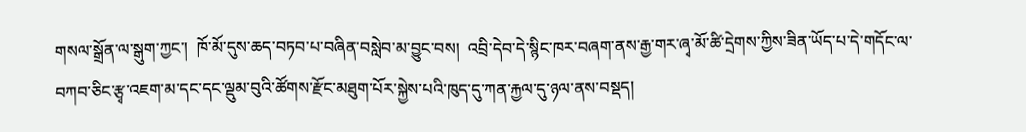གསལ་སྒྲོན་ལ་སྒུག་ཀྱང་།  ཁོ་མོ་དུས་ཆད་བཏབ་པ་བཞིན་བསླེབ་མ་བྱུང་བས།  འབྲི་དེབ་དེ་སྙིང་ཁར་བཞག་ནས་རྒྱ་གར་ཞྭ་མོ་ཚི་དྲེགས་ཀྱིས་ཟིན་ཡོད་པ་དེ་གདོང་ལ་བཀབ་ཅིང་རྩྭ་འཇག་མ་དང་དང་ལྡུམ་བུའི་ཚོགས་རྫོང་མཐུག་པོར་སྐྱེས་པའི་ཁུད་དུ་ཀན་རྐྱལ་དུ་ཉལ་ནས་བསྡད།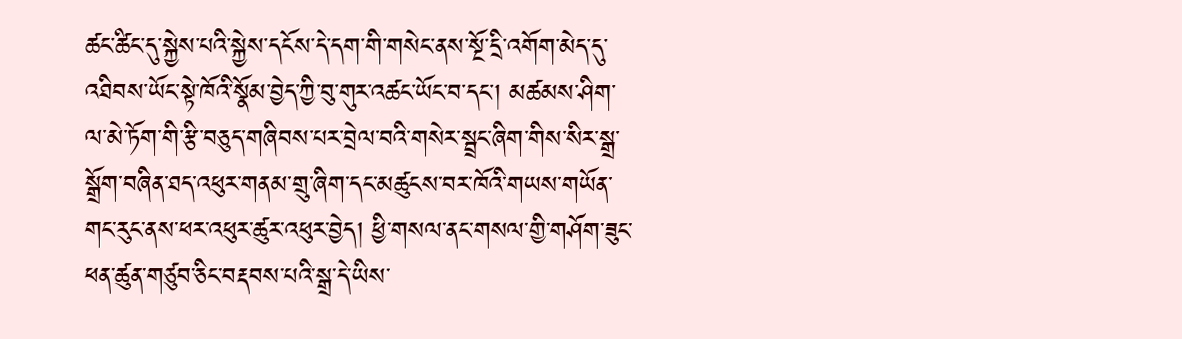ཚང་ཚིང་དུ་སྐྱེས་པའི་སྐྱེས་དངོས་དེ་དག་གི་གསེང་ནས་སྔོ་དྲི་འགོག་མེད་དུ་འཐིབས་ཡོང་སྟེ་ཁོའི་སྣོམ་བྱེད་ཀྱི་བུ་གུར་འཚང་ཡོང་བ་དང་། མཚམས་ཤིག་ལ་མེ་ཏོག་གི་རྩི་བཅུད་གཞིབས་པར་བྲེལ་བའི་གསེར་སྦྲང་ཞིག་གིས་སིར་སྒྲ་སྒྲོག་བཞིན་ཐད་འཕུར་གནམ་གྲུ་ཞིག་དང་མཚུངས་བར་ཁོའི་གཡས་གཡོན་གང་རུང་ནས་ཕར་འཕུར་ཚུར་འཕུར་བྱེད། ཕྱི་གསལ་ནང་གསལ་གྱི་གཤོག་ཟུང་ཕན་ཚུན་གཙུབ་ཅིང་བརྡབས་པའི་སྒྲ་དེ་ཡིས་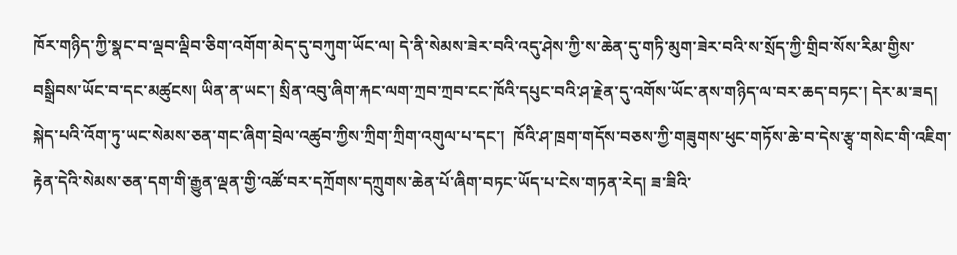ཁོར་གཉིད་ཀྱི་སྣང་བ་ལྡབ་ལྡིབ་ཅིག་འགོག་མེད་དུ་བཀུག་ཡོང་ལ། དེ་ནི་སེམས་ཟེར་བའི་འདུ་ཤེས་ཀྱི་ས་ཆེན་དུ་གཏི་མུག་ཟེར་བའི་ས་སྲོད་ཀྱི་གྲིབ་སོས་རིམ་གྱིས་བསྒྲིབས་ཡོང་བ་དང་མཚུངས། ཡིན་ན་ཡང་། སྲིན་འབུ་ཞིག་རྐང་ལག་ཀྲབ་ཀྲབ་ངང་ཁོའི་དཔུང་བའི་ཤ་རྗེན་དུ་འགོས་ཡོང་ནས་གཉིད་ལ་བར་ཆད་བཏང་། དེར་མ་ཟད། སྐེད་པའི་འོག་ཏུ་ཡང་སེམས་ཅན་གང་ཞིག་བྲེལ་འཚུབ་ཀྱིས་ཀྲིག་ཀྲིག་འགུལ་པ་དང་།  ཁོའི་ཤ་ཁྲག་གདོས་བཅས་ཀྱི་གཟུགས་ཕུང་གཏོས་ཆེ་བ་དེས་རྩྭ་གསེང་གི་འཇིག་རྟེན་དེའི་སེམས་ཅན་དག་གི་རྒྱུན་ལྡན་གྱི་འཚོ་བར་དཀྲོགས་དཀྲུགས་ཆེན་པོ་ཞིག་བཏང་ཡོད་པ་ངེས་གཏན་རེད། ཟ་ཟིའི་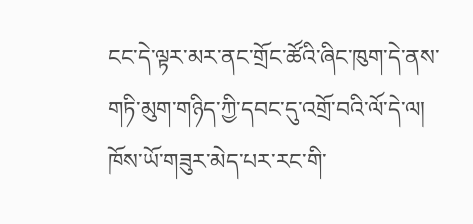ངང་དེ་ལྟར་མར་ནང་གྲོང་ཚོའི་ཞིང་ཁུག་དེ་ནས་གཏི་མུག་གཉིད་ཀྱི་དབང་དུ་འགྲོ་བའི་ལོ་དེ་ལ། ཁོས་ཡོ་གཟུར་མེད་པར་རང་གི་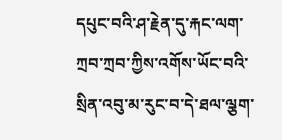དཔུང་བའི་ཤ་རྗེན་དུ་རྐང་ལག་ཀྲབ་ཀྲབ་ཀྱིས་འགོས་ཡོང་བའི་སྲིན་འབུ་མ་རུང་བ་དེ་ཐལ་ལྕག་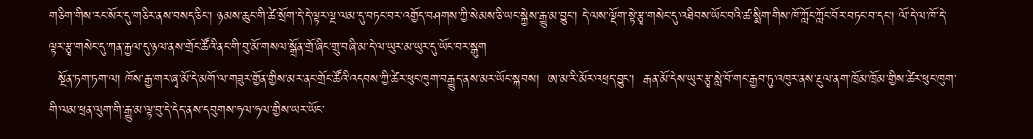གཅིག་གིས་རང་སོར་དུ་གཅིར་ནས་བསད་ཅིང་། ཉམས་ཆུང་གི་ཚེ་སྲོག་དེ་དེ་ལྟར་ལྔ་ལམ་དུ་བཏང་བར་འགྱོད་བཤགས་ཀྱི་སེམས་ཅི་ཡང་སྐྱེས་རྒྱུ་མ་བྱུང་། དེ་ལས་ལྡོག་སྟེ་རྩྭ་གསེང་དུ་འཐིབས་ཡོང་བའི་ཚ་སྨིག་གིས་ཁོ་ཀློང་ཀློང་བོར་བཏང་བ་དང་། ལོ་དེ་ལ་ཁོ་དེ་ལྟར་རྩྭ་གསེང་དུ་ཀན་རྐྱལ་དུ་ཉལ་ནས་གྲོང་ཚོའི་ནང་གི་བུ་མོ་གསལ་སྒྲོན་གྲོ་ཞིང་གྲུ་བཞི་མ་དེ་ལ་ཡུར་མ་ཡུར་དུ་ཡོང་བར་སྒུག
  སྔོན་ཏག་ཏག་ལ། ཁོས་རྒྱ་གར་ཞྭ་མོ་དེ་མགོ་ལ་གཟུར་གྱོན་གྱིས་མར་ནང་གྲོང་ཚོའི་འདབས་ཀྱི་ཚེར་ཕུང་ཁུག་བརྒྱུད་ནས་མར་ཡོང་སྐབས།  ཨ་མ་རི་མོར་འཕྲད་བྱུང་།  རྒན་མོ་དེས་ཡུར་རྩྭ་སླེ་བོ་གང་རྒྱབ་ཏུ་འཁུར་ནས་རྔུལ་ནག་ཁྲོམ་ཁྲོམ་གྱིས་ཚེར་ཕུང་ཁུག་གི་ལམ་ཕྲན་ལུག་གི་རྒྱུ་མ་ལྟ་བུ་དེ་དེད་ནས་དབུགས་ཧལ་ཧལ་གྱིས་ཡར་ཡོང་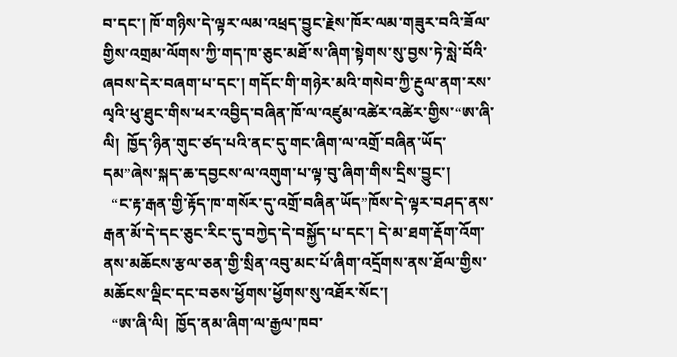བ་དང་། ཁོ་གཉིས་དེ་ལྟར་ལམ་འཕྲད་བྱུང་རྗེས་ཁོར་ལམ་གཟུར་བའི་ཟོལ་གྱིས་འགྲམ་ལོགས་ཀྱི་གད་ཁ་ཅུང་མཐོ་ས་ཞིག་སྟེགས་སུ་བྱས་ཏེ་སླེ་བོའི་ཞབས་དེར་བཞག་པ་དང་། གདོང་གི་གཉེར་མའི་གསེབ་ཀྱི་རྔུལ་ནག་རས་ལྭའི་ཕུ་ཐུང་གིས་ཕར་འབྱིད་བཞིན་ཁོ་ལ་འཛུམ་འཚེར་འཚེར་གྱིས་“ཨ་ཞི་ལི།  ཁྱོད་ཉིན་གུང་ཙད་པའི་ནང་དུ་གང་ཞིག་ལ་འགྲོ་བཞིན་ཡོད་དམ”ཞེས་སྐད་ཆ་དབྱངས་ལ་འགུག་པ་ལྟ་བུ་ཞིག་གིས་དྲིས་བྱུང་།
  “ང་རྟ་རྒན་གྱི་རྟོད་ཁ་གསོར་དུ་འགྲོ་བཞིན་ཡོད”ཁོས་དེ་ལྟར་བཤད་ནས་རྒན་མོ་དེ་དང་ཅུང་རིང་དུ་བཀྱེད་དེ་བསྐྱོད་པ་དང་། དེ་མ་ཐག་རྡོག་འོག་ནས་མཆོངས་རྩལ་ཅན་གྱི་སྲིན་འབུ་མང་པོ་ཞིག་འདྲོགས་ནས་ཐོལ་གྱིས་མཆོངས་ལྡིང་དང་བཅས་ཕྱོགས་ཕྱོགས་སུ་འཐོར་སོང་།
  “ཨ་ཞི་ལི།  ཁྱོད་ནམ་ཞིག་ལ་རྒྱལ་ཁབ་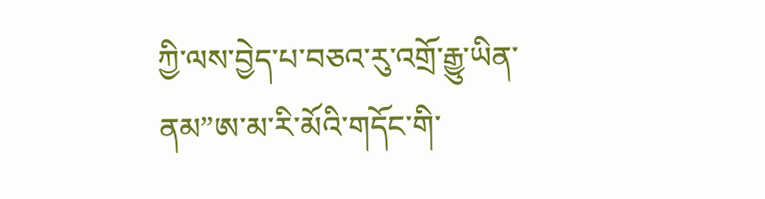ཀྱི་ལས་བྱེད་པ་བཅའ་རུ་འགྲོ་རྒྱུ་ཡིན་ནམ”ཨ་མ་རི་མོའི་གདོང་གི་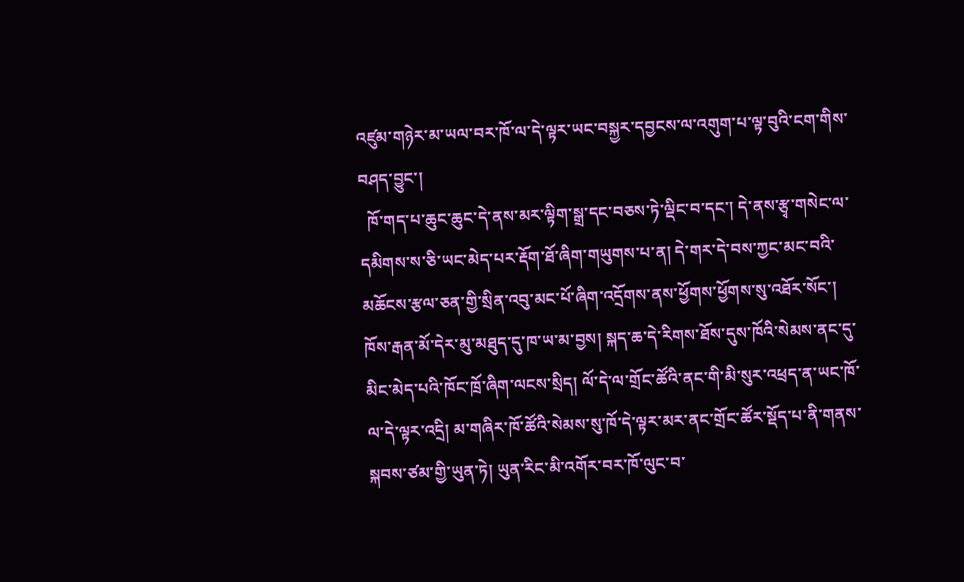འཛུམ་གཉེར་མ་ཡལ་བར་ཁོ་ལ་དེ་ལྟར་ཡང་བསྐྱར་དབྱངས་ལ་འགུག་པ་ལྟ་བུའི་ངག་གིས་བཤད་བྱུང་།
  ཁོ་གད་པ་ཆུང་ཆུང་དེ་ནས་མར་ལྟིག་སྒྲ་དང་བཅས་ཏེ་ལྡིང་བ་དང་། དེ་ནས་རྩྭ་གསེང་ལ་དམིགས་ས་ཅི་ཡང་མེད་པར་རྡོག་ཐོ་ཞིག་གཡུགས་པ་ན། དེ་གར་དེ་བས་ཀྱང་མང་བའི་མཆོངས་རྩལ་ཅན་གྱི་སྲིན་འབུ་མང་པོ་ཞིག་འདྲོགས་ནས་ཕྱོགས་ཕྱོགས་སུ་འཐོར་སོང་། ཁོས་རྒན་མོ་དེར་མུ་མཐུད་དུ་ཁ་ཡ་མ་བྱས། སྐད་ཆ་དེ་རིགས་ཐོས་དུས་ཁོའི་སེམས་ནང་དུ་མིང་མེད་པའི་ཁོང་ཁྲོ་ཞིག་ལངས་སྲིད། ལོ་དེ་ལ་གྲོང་ཚོའི་ནང་གི་མི་སུར་འཕྲད་ན་ཡང་ཁོ་ལ་དེ་ལྟར་འདྲི། མ་གཞིར་ཁོ་ཚོའི་སེམས་སུ་ཁོ་དེ་ལྟར་མར་ནང་གྲོང་ཚོར་སྡོད་པ་ནི་གནས་སྐབས་ཙམ་གྱི་ཡུན་ཏེ། ཡུན་རིང་མི་འགོར་བར་ཁོ་ལུང་བ་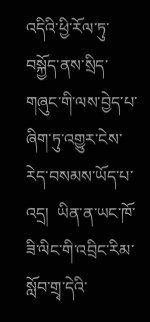འདིའི་ཕྱི་རོལ་ཏུ་བསྐྱོད་ནས་སྲིད་གཞུང་གི་ལས་བྱེད་པ་ཞིག་ཏུ་འགྱུར་ངེས་རེད་བསམས་ཡོད་པ་འདྲ།  ཡིན་ན་ཡང་ཁོ་ཟི་ལིང་གི་འབྲིང་རིམ་སློབ་གྲྭ་དེའི་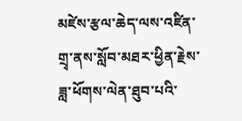མཛེས་རྩལ་ཆེད་ལས་འཛིན་གྲྭ་ནས་སློབ་མཐར་ཕྱིན་རྗེས་ཟླ་ཕོགས་ལེན་ཐུབ་པའི་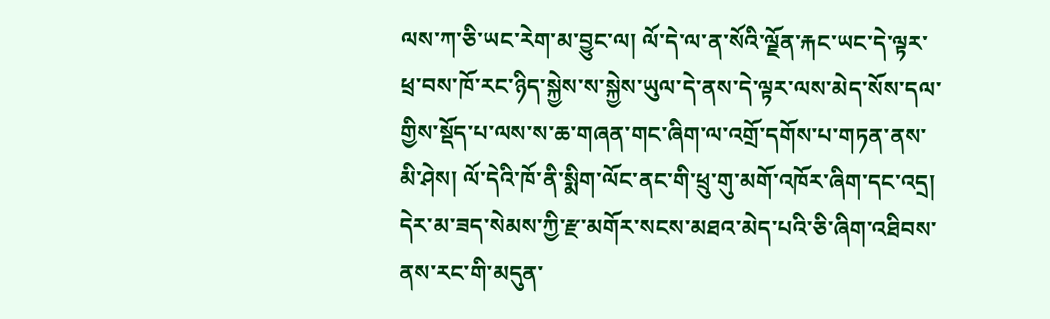ལས་ཀ་ཅི་ཡང་རེག་མ་བྱུང་ལ། ལོ་དེ་ལ་ན་སོའི་ལྗོན་རྐང་ཡང་དེ་ལྟར་ཕྲ་བས་ཁོ་རང་ཉིད་སྐྱེས་ས་སྐྱེས་ཡུལ་དེ་ནས་དེ་ལྟར་ལས་མེད་སོས་དལ་གྱིས་སྡོད་པ་ལས་ས་ཆ་གཞན་གང་ཞིག་ལ་འགྲོ་དགོས་པ་གཏན་ནས་མི་ཤེས། ལོ་དེའི་ཁོ་ནི་སྨིག་ལོང་ནང་གི་ཕྲུ་གུ་མགོ་འཁོར་ཞིག་དང་འདྲ། དེར་མ་ཟད་སེམས་ཀྱི་རྫ་མགོར་སངས་མཐའ་མེད་པའི་ཅི་ཞིག་འཐིབས་ནས་རང་གི་མདུན་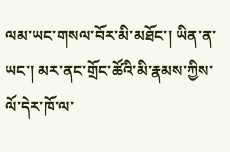ལམ་ཡང་གསལ་བོར་མི་མཐོང་། ཡིན་ན་ཡང་། མར་ནང་གྲོང་ཚོའི་མི་རྣམས་ཀྱིས་ལོ་དེར་ཁོ་ལ་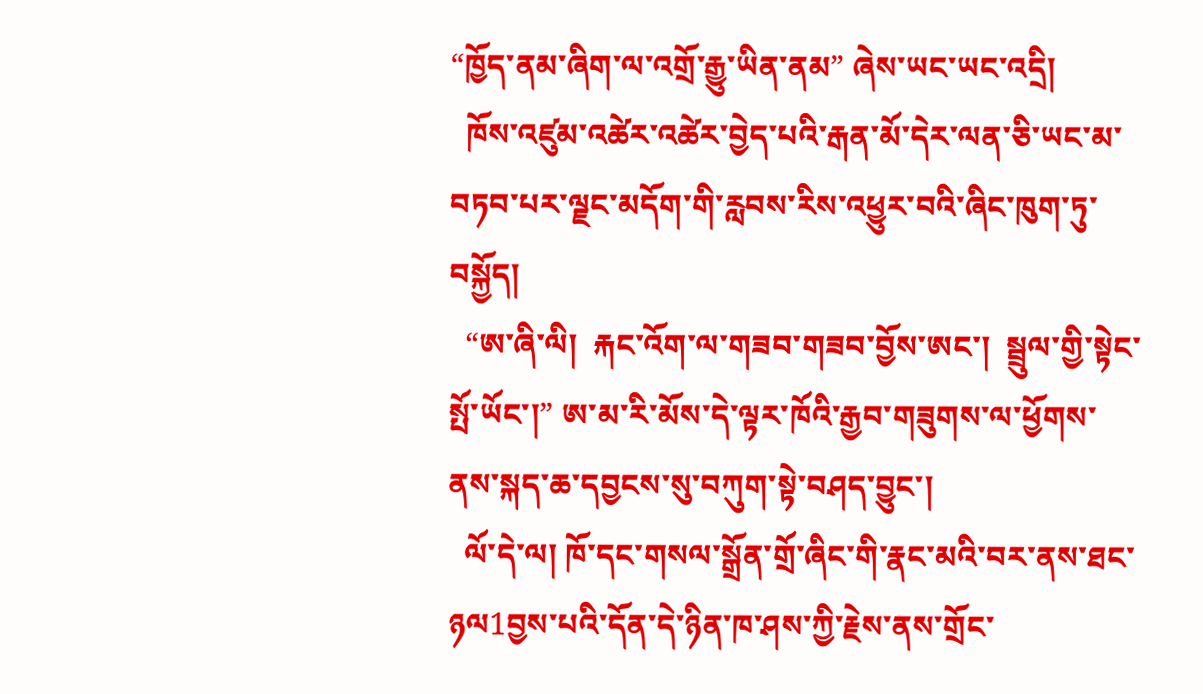“ཁྱོད་ནམ་ཞིག་ལ་འགྲོ་རྒྱུ་ཡིན་ནམ” ཞེས་ཡང་ཡང་འདྲི།
  ཁོས་འཛུམ་འཚེར་འཚེར་བྱེད་པའི་རྒན་མོ་དེར་ལན་ཅི་ཡང་མ་བཏབ་པར་ལྗང་མདོག་གི་རླབས་རིས་འཕྱུར་བའི་ཞིང་ཁུག་ཏུ་བསྐྱོད།
  “ཨ་ཞི་ལི།  རྐང་འོག་ལ་གཟབ་གཟབ་བྱོས་ཨང་།  སྦྲུལ་གྱི་སྟེང་སྤོ་ཡོང་།” ཨ་མ་རི་མོས་དེ་ལྟར་ཁོའི་རྒྱབ་གཟུགས་ལ་ཕྱོགས་ནས་སྐད་ཆ་དབྱངས་སུ་བཀུག་སྟེ་བཤད་བྱུང་།
  ལོ་དེ་ལ། ཁོ་དང་གསལ་སྒྲོན་གྲོ་ཞིང་གི་རྣང་མའི་བར་ནས་ཐང་ཉལ1བྱས་པའི་དོན་དེ་ཉིན་ཁ་ཤས་ཀྱི་རྗེས་ནས་གྲོང་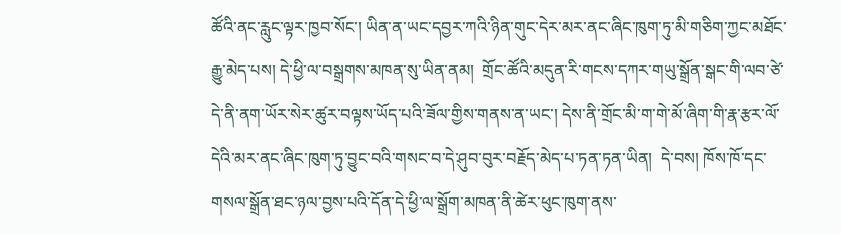ཚོའི་ནང་རླུང་ལྟར་ཁྱབ་སོང་། ཡིན་ན་ཡང་དབྱར་ཀའི་ཉིན་གུང་དེར་མར་ནང་ཞིང་ཁུག་ཏུ་མི་གཅིག་ཀྱང་མཐོང་རྒྱུ་མེད་པས། དེ་ཕྱི་ལ་བསྒྲགས་མཁན་སུ་ཡིན་ནམ།  གྲོང་ཚོའི་མདུན་རི་གངས་དཀར་གཡུ་སྒྲོན་སྒང་གི་ལབ་ཙེ་དེ་ནི་ནག་ཡོར་སེར་ཚུར་བལྟས་ཡོད་པའི་ཟོལ་གྱིས་གནས་ན་ཡང་། དེས་ནི་གྲོང་མི་ག་གེ་མོ་ཞིག་གི་རྣ་རྩར་ལོ་དེའི་མར་ནང་ཞིང་ཁུག་ཏུ་བྱུང་བའི་གསང་བ་དེ་ཤུབ་བུར་བརྗོད་མེད་པ་ཏན་ཏན་ཡིན།  དེ་བས། ཁོས་ཁོ་དང་གསལ་སྒྲོན་ཐང་ཉལ་བྱས་པའི་དོན་དེ་ཕྱི་ལ་སྒྲོག་མཁན་ནི་ཚེར་ཕུང་ཁུག་ནས་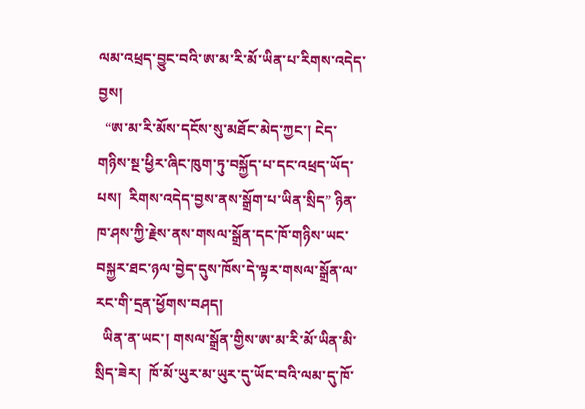ལམ་འཕྲད་བྱུང་བའི་ཨ་མ་རི་མོ་ཡིན་པ་རིགས་འདེད་བྱས།
  “ཨ་མ་རི་མོས་དངོས་སུ་མཐོང་མེད་ཀྱང་། ངེད་གཉིས་སྔ་ཕྱིར་ཞིང་ཁུག་ཏུ་བསྐྱོད་པ་དང་འཕྲད་ཡོད་པས།  རིགས་འདེད་བྱས་ནས་སྒྲོག་པ་ཡིན་སྲིད” ཉིན་ཁ་ཤས་ཀྱི་རྗེས་ནས་གསལ་སྒྲོན་དང་ཁོ་གཉིས་ཡང་བསྐྱར་ཐང་ཉལ་བྱེད་དུས་ཁོས་དེ་ལྟར་གསལ་སྒྲོན་ལ་རང་གི་དྲན་ཕྱོགས་བཤད།
  ཡིན་ན་ཡང་། གསལ་སྒྲོན་གྱིས་ཨ་མ་རི་མོ་ཡིན་མི་སྲིད་ཟེར།  ཁོ་མོ་ཡུར་མ་ཡུར་དུ་ཡོང་བའི་ལམ་དུ་ཁོ་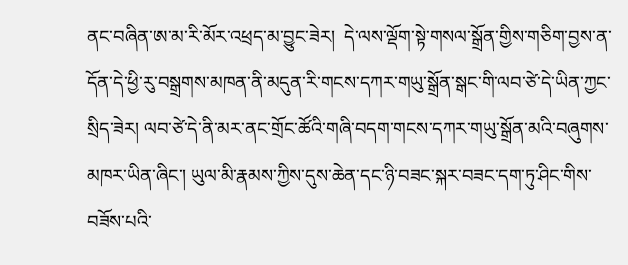ནང་བཞིན་ཨ་མ་རི་མོར་འཕྲད་མ་བྱུང་ཟེར།  དེ་ལས་ལྡོག་སྟེ་གསལ་སྒྲོན་གྱིས་གཅིག་བྱས་ན་དོན་དེ་ཕྱི་རུ་བསྒྲགས་མཁན་ནི་མདུན་རི་གངས་དཀར་གཡུ་སྒྲོན་སྒང་གི་ལབ་ཙེ་དེ་ཡིན་ཀྱང་སྲིད་ཟེར། ལབ་ཙེ་དེ་ནི་མར་ནང་གྲོང་ཚོའི་གཞི་བདག་གངས་དཀར་གཡུ་སྒྲོན་མའི་བཞུགས་མཁར་ཡིན་ཞིང་། ཡུལ་མི་རྣམས་ཀྱིས་དུས་ཆེན་དང་ཉི་བཟང་སྐར་བཟང་དག་ཏུ་ཤིང་གིས་བཟོས་པའི་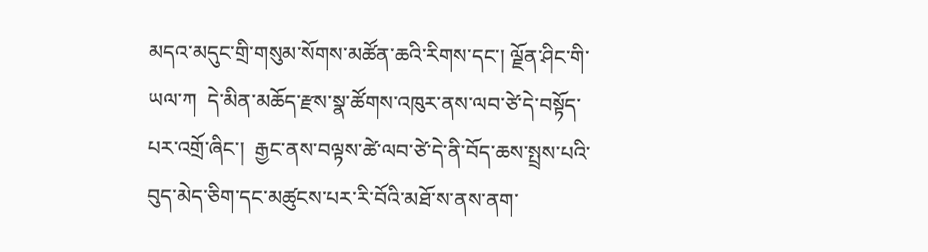མདའ་མདུང་གྲི་གསུམ་སོགས་མཚོན་ཆའི་རིགས་དང་། ལྗོན་ཤིང་གི་ཡལ་ཀ  དེ་མིན་མཆོད་རྫས་སྣ་ཚོགས་འཁུར་ནས་ལབ་ཙེ་དེ་བསྟོད་པར་འགྲོ་ཞིང་།  རྒྱང་ནས་བལྟས་ཚེ་ལབ་ཙེ་དེ་ནི་བོད་ཆས་སྤྲས་པའི་བུད་མེད་ཅིག་དང་མཚུངས་པར་རི་བོའི་མཐོ་ས་ནས་ནག་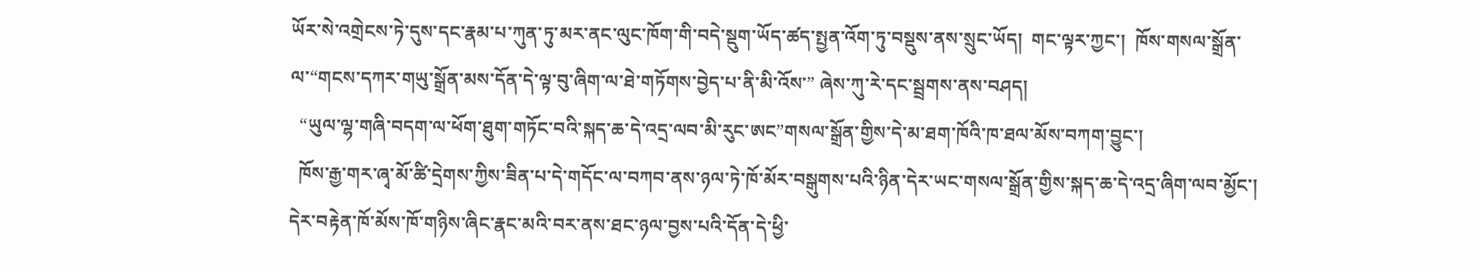ཡོར་སེ་འགྲེངས་ཏེ་དུས་དང་རྣམ་པ་ཀུན་ཏུ་མར་ནང་ལུང་ཁོག་གི་བདེ་སྡུག་ཡོད་ཚད་སྤྱན་འོག་ཏུ་བསྡུས་ནས་སྲུང་ཡོད།  གང་ལྟར་ཀྱང་།  ཁོས་གསལ་སྒྲོན་ལ་“གངས་དཀར་གཡུ་སྒྲོན་མས་དོན་དེ་ལྟ་བུ་ཞིག་ལ་ཐེ་གཏོགས་བྱེད་པ་ནི་མི་འོས་” ཞེས་ཀུ་རེ་དང་སྦྲགས་ནས་བཤད།
  “ཡུལ་ལྷ་གཞི་བདག་ལ་ཕོག་ཐུག་གཏོང་བའི་སྐད་ཆ་དེ་འདྲ་ལབ་མི་རུང་ཨང”གསལ་སྒྲོན་གྱིས་དེ་མ་ཐག་ཁོའི་ཁ་ཐལ་མོས་བཀག་བྱུང་།
  ཁོས་རྒྱ་གར་ཞྭ་མོ་ཚི་དྲེགས་ཀྱིས་ཟིན་པ་དེ་གདོང་ལ་བཀབ་ནས་ཉལ་ཏེ་ཁོ་མོར་བསྒུགས་པའི་ཉིན་དེར་ཡང་གསལ་སྒྲོན་གྱིས་སྐད་ཆ་དེ་འདྲ་ཞིག་ལབ་མྱོང་།  དེར་བརྟེན་ཁོ་མོས་ཁོ་གཉིས་ཞིང་རྣང་མའི་བར་ནས་ཐང་ཉལ་བྱས་པའི་དོན་དེ་ཕྱི་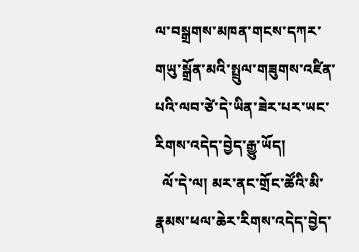ལ་བསྒྲགས་མཁན་གངས་དཀར་གཡུ་སྒྲོན་མའི་སྤྲུལ་གཟུགས་འཛིན་པའི་ལབ་ཙེ་དེ་ཡིན་ཟེར་པར་ཡང་རིགས་འདེད་བྱེད་རྒྱུ་ཡོད།
  ལོ་དེ་ལ། མར་ནང་གྲོང་ཚོའི་མི་རྣམས་ཕལ་ཆེར་རིགས་འདེད་བྱེད་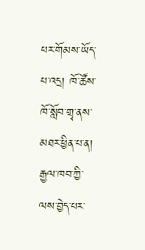པར་གོམས་ཡོད་པ་འདྲ། ཁོ་ཚོས་ཁོ་སློབ་གྲྭ་ནས་མཐར་ཕྱིན་པ་ན། རྒྱལ་ཁབ་ཀྱི་ལས་བྱེད་པར་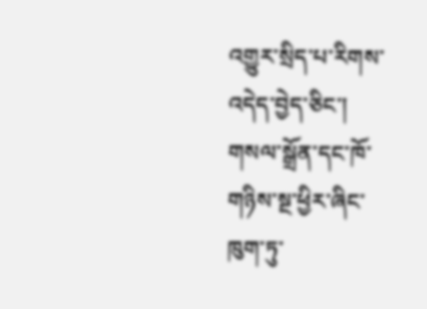འགྱུར་སྲིད་པ་རིགས་འདེད་བྱེད་ཅིང་། གསལ་སྒྲོན་དང་ཁོ་གཉིས་སྔ་ཕྱིར་ཞིང་ཁུག་ཏུ་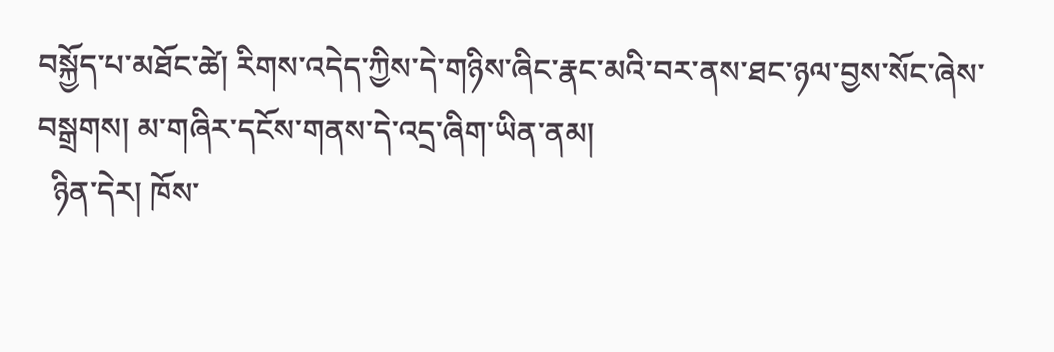བསྐྱོད་པ་མཐོང་ཚེ། རིགས་འདེད་ཀྱིས་དེ་གཉིས་ཞིང་རྣང་མའི་བར་ནས་ཐང་ཉལ་བྱས་སོང་ཞེས་བསྒྲགས། མ་གཞིར་དངོས་གནས་དེ་འདྲ་ཞིག་ཡིན་ནམ།
  ཉིན་དེར། ཁོས་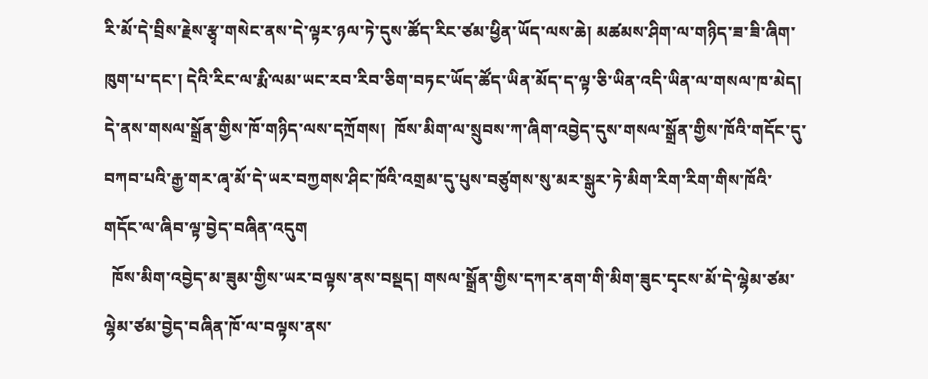རི་མོ་དེ་བྲིས་རྗེས་རྩྭ་གསེང་ནས་དེ་ལྟར་ཉལ་ཏེ་དུས་ཚོད་རིང་ཙམ་ཕྱིན་ཡོད་ལས་ཆེ། མཚམས་ཤིག་ལ་གཉིད་ཟ་ཟི་ཞིག་ཁུག་པ་དང་། དེའི་རིང་ལ་རྨི་ལམ་ཡང་རབ་རིབ་ཅིག་བཏང་ཡོད་ཚོད་ཡིན་མོད་ད་ལྟ་ཅི་ཡིན་འདི་ཡིན་ལ་གསལ་ཁ་མེད། དེ་ནས་གསལ་སྒྲོན་གྱིས་ཁོ་གཉིད་ལས་དཀྲོགས།  ཁོས་མིག་ལ་སྲུབས་ཀ་ཞིག་འབྱེད་དུས་གསལ་སྒྲོན་གྱིས་ཁོའི་གདོང་དུ་བཀབ་པའི་རྒྱ་གར་ཞྭ་མོ་དེ་ཡར་བཀྱགས་ཤིང་ཁོའི་འགྲམ་དུ་པུས་བཙུགས་སུ་མར་སྒུར་ཏེ་མིག་རིག་རིག་གིས་ཁོའི་གདོང་ལ་ཞིབ་ལྟ་བྱེད་བཞིན་འདུག
  ཁོས་མིག་འབྱེད་མ་ཟུམ་གྱིས་ཡར་བལྟས་ནས་བསྡད། གསལ་སྒྲོན་གྱིས་དཀར་ནག་གི་མིག་ཟུང་དྭངས་མོ་དེ་ལྷེམ་ཙམ་ལྷེམ་ཙམ་བྱེད་བཞིན་ཁོ་ལ་བལྟས་ནས་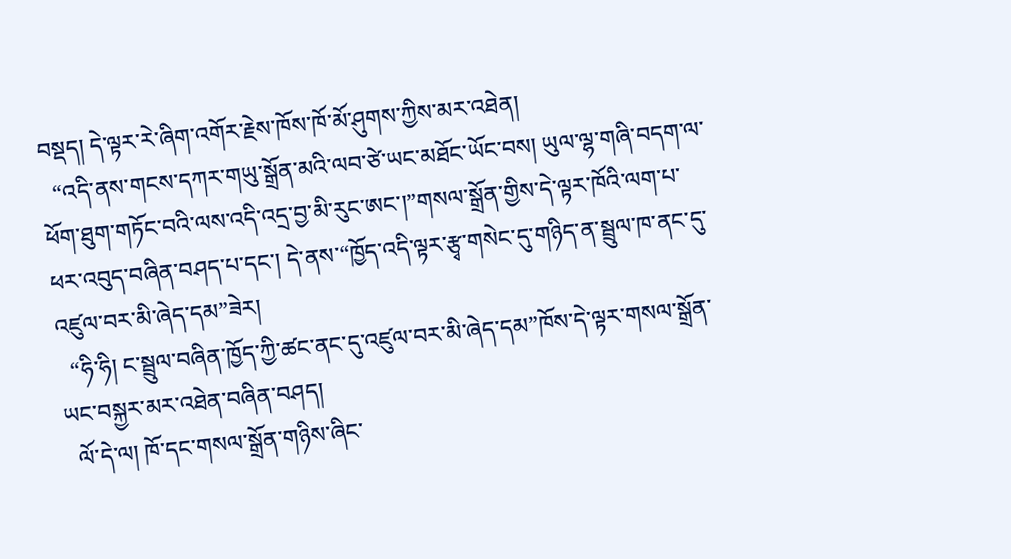བསྡད། དེ་ལྟར་རེ་ཞིག་འགོར་རྗེས་ཁོས་ཁོ་མོ་ཤུགས་ཀྱིས་མར་འཐེན།
  “འདི་ནས་གངས་དཀར་གཡུ་སྒྲོན་མའི་ལབ་ཙེ་ཡང་མཐོང་ཡོང་བས། ཡུལ་ལྷ་གཞི་བདག་ལ་ཕོག་ཐུག་གཏོང་བའི་ལས་འདི་འདྲ་བྱ་མི་རུང་ཨང་།”གསལ་སྒྲོན་གྱིས་དེ་ལྟར་ཁོའི་ལག་པ་ཕར་འབུད་བཞིན་བཤད་པ་དང་། དེ་ནས་“ཁྱོད་འདི་ལྟར་རྩྭ་གསེང་དུ་གཉིད་ན་སྦྲུལ་ཁ་ནང་དུ་འཛུལ་བར་མི་ཞེད་དམ”ཟེར།
  “ཧི་ཧི། ང་སྦྲུལ་བཞིན་ཁྱོད་ཀྱི་ཚང་ནང་དུ་འཛུལ་བར་མི་ཞེད་དམ”ཁོས་དེ་ལྟར་གསལ་སྒྲོན་ཡང་བསྐྱར་མར་འཐེན་བཞིན་བཤད།
  ལོ་དེ་ལ། ཁོ་དང་གསལ་སྒྲོན་གཉིས་ཞིང་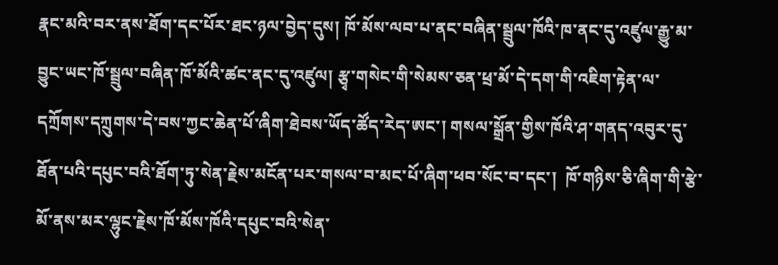རྣང་མའི་བར་ནས་ཐོག་དང་པོར་ཐང་ཉལ་བྱེད་དུས། ཁོ་མོས་ལབ་པ་ནང་བཞིན་སྦྲུལ་ཁོའི་ཁ་ནང་དུ་འཛུལ་རྒྱུ་མ་བྱུང་ཡང་ཁོ་སྦྲུལ་བཞིན་ཁོ་མོའི་ཚང་ནང་དུ་འཛུལ། རྩྭ་གསེང་གི་སེམས་ཅན་ཕྲ་མོ་དེ་དག་གི་འཇིག་རྟེན་ལ་དཀྲོགས་དཀྲུགས་དེ་བས་ཀྱང་ཆེན་པོ་ཞིག་ཐེབས་ཡོད་ཚོད་རེད་ཨང་། གསལ་སྒྲོན་གྱིས་ཁོའི་ཤ་གནད་འབུར་དུ་ཐོན་པའི་དཔུང་བའི་ཐོག་ཏུ་སེན་རྗེས་མངོན་པར་གསལ་བ་མང་པོ་ཞིག་ཕབ་སོང་བ་དང་།  ཁོ་གཉིས་ཅི་ཞིག་གི་རྩེ་མོ་ནས་མར་ལྷུང་རྗེས་ཁོ་མོས་ཁོའི་དཔུང་བའི་སེན་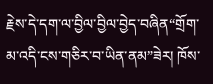རྗེས་དེ་དག་ལ་བྱིལ་བྱིལ་བྱེད་བཞིན“གྲོག་མ་འདི་ངས་གཅིར་བ་ཡིན་ནམ”ཟེར། ཁོས་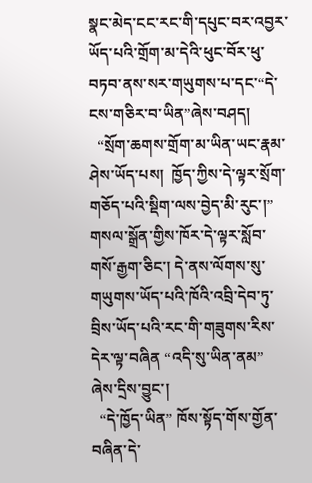སྣང་མེད་ངང་རང་གི་དཔུང་བར་འབྱར་ཡོད་པའི་གྲོག་མ་དེའི་ཕུང་བོར་ཕུ་བཏབ་ནས་སར་གཡུགས་པ་དང་“དེ་ངས་གཅིར་བ་ཡིན”ཞེས་བཤད།
  “སྲོག་ཆགས་གྲོག་མ་ཡིན་ཡང་རྣམ་ཤེས་ཡོད་པས།  ཁྱོད་ཀྱིས་དེ་ལྟར་སྲོག་གཅོད་པའི་སྡིག་ལས་བྱེད་མི་རུང་།” གསལ་སྒྲོན་གྱིས་ཁོར་དེ་ལྟར་སློབ་གསོ་རྒྱག་ཅིང་། དེ་ནས་ལོགས་སུ་གཡུགས་ཡོད་པའི་ཁོའི་འབྲི་དེབ་ཏུ་བྲིས་ཡོད་པའི་རང་གི་གཟུགས་རིས་དེར་ལྟ་བཞིན “འདི་སུ་ཡིན་ནམ” ཞེས་དྲིས་བྱུང་།
  “དེ་ཁྱོད་ཡིན” ཁོས་སྟོད་གོས་གྱོན་བཞིན་དེ་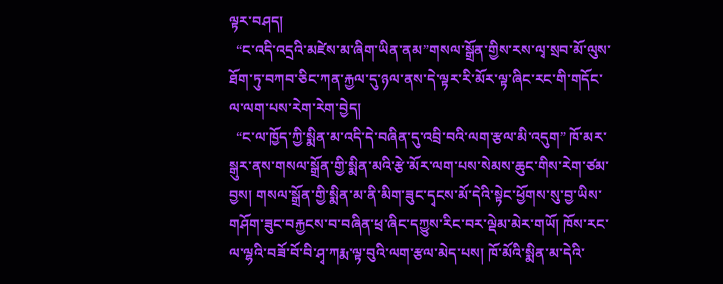ལྟར་བཤད།
  “ང་འདི་འདྲའི་མཛེས་མ་ཞིག་ཡིན་ནམ”གསལ་སྒྲོན་གྱིས་རས་ལྭ་སྲབ་མོ་ལུས་ཐོག་ཏུ་བཀབ་ཅིང་ཀན་རྐྱལ་དུ་ཉལ་ནས་དེ་ལྟར་རི་མོར་ལྟ་ཞིང་རང་གི་གདོང་ལ་ལག་པས་རེག་རེག་བྱེད།
  “ང་ལ་ཁྱོད་ཀྱི་སྨིན་མ་འདི་དེ་བཞིན་དུ་འབྲི་བའི་ལག་རྩལ་མི་འདུག” ཁོ་མར་སྒུར་ནས་གསལ་སྒྲོན་གྱི་སྨིན་མའི་རྩེ་མོར་ལག་པས་སེམས་ཆུང་གིས་རེག་ཙམ་བྱས། གསལ་སྒྲོན་གྱི་སྨིན་མ་ནི་མིག་ཟུང་དྭངས་མོ་དེའི་སྟེང་ཕྱོགས་སུ་བྱ་ཡིས་གཤོག་ཟུང་བརྐྱངས་བ་བཞིན་ཕྲ་ཞིང་དཀྱུས་རིང་བར་ལྡེམ་མེར་གཡོ། ཁོས་རང་ལ་ལྷའི་བཟོ་བོ་བི་ཤྭ་ཀརྨ་ལྟ་བུའི་ལག་རྩལ་མེད་པས། ཁོ་མོའི་སྨིན་མ་དེའི་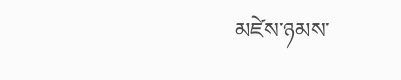མཛེས་ཉམས་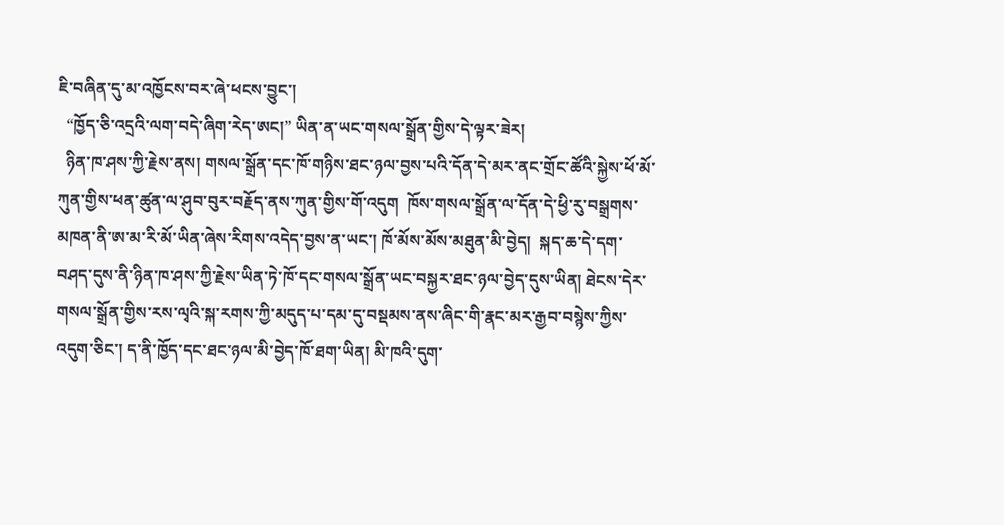ཇི་བཞིན་དུ་མ་འཁྱོངས་བར་ཞེ་ཕངས་བྱུང་།
  “ཁྱོད་ཅི་འདྲའི་ལག་བདེ་ཞིག་རེད་ཨང།” ཡིན་ན་ཡང་གསལ་སྒྲོན་གྱིས་དེ་ལྟར་ཟེར།
  ཉིན་ཁ་ཤས་ཀྱི་རྗེས་ནས། གསལ་སྒྲོན་དང་ཁོ་གཉིས་ཐང་ཉལ་བྱས་པའི་དོན་དེ་མར་ནང་གྲོང་ཚོའི་སྐྱེས་ཕོ་མོ་ཀུན་གྱིས་ཕན་ཚུན་ལ་ཤུབ་བུར་བརྗོད་ནས་ཀུན་གྱིས་གོ་འདུག  ཁོས་གསལ་སྒྲོན་ལ་དོན་དེ་ཕྱི་རུ་བསྒྲགས་མཁན་ནི་ཨ་མ་རི་མོ་ཡིན་ཞེས་རིགས་འདེད་བྱས་ན་ཡང་། ཁོ་མོས་མོས་མཐུན་མི་བྱེད།  སྐད་ཆ་དེ་དག་བཤད་དུས་ནི་ཉིན་ཁ་ཤས་ཀྱི་རྗེས་ཡིན་ཏེ་ཁོ་དང་གསལ་སྒྲོན་ཡང་བསྐྱར་ཐང་ཉལ་བྱེད་དུས་ཡིན། ཐེངས་དེར་གསལ་སྒྲོན་གྱིས་རས་ལྭའི་སྐ་རགས་ཀྱི་མདུད་པ་དམ་དུ་བསྡམས་ནས་ཞིང་གི་རྣང་མར་རྒྱབ་བསྙེས་ཀྱིས་འདུག་ཅིང་། ད་ནི་ཁྱོད་དང་ཐང་ཉལ་མི་བྱེད་ཁོ་ཐག་ཡིན། མི་ཁའི་དུག་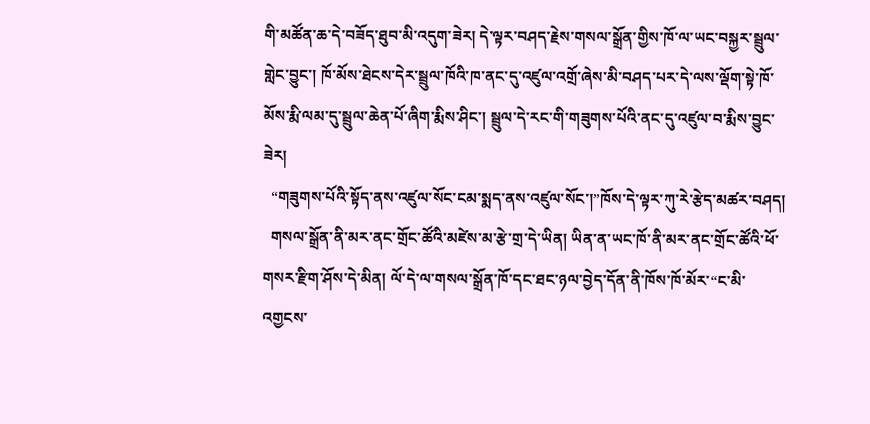གི་མཚོན་ཆ་དེ་བཟོད་ཐུབ་མི་འདུག་ཟེར། དེ་ལྟར་བཤད་རྗེས་གསལ་སྒྲོན་གྱིས་ཁོ་ལ་ཡང་བསྐྱར་སྦྲུལ་གླེང་བྱུང་། ཁོ་མོས་ཐེངས་དེར་སྦྲུལ་ཁོའི་ཁ་ནང་དུ་འཛུལ་འགྲོ་ཞེས་མི་བཤད་པར་དེ་ལས་ལྡོག་སྟེ་ཁོ་མོས་རྨི་ལམ་དུ་སྦྲུལ་ཆེན་པོ་ཞིག་རྨིས་ཤིང་། སྦྲུལ་དེ་རང་གི་གཟུགས་པོའི་ནང་དུ་འཛུལ་བ་རྨིས་བྱུང་ཟེར།
  “གཟུགས་པོའི་སྟོད་ནས་འཛུལ་སོང་ངམ་སྨད་ནས་འཛུལ་སོང་།”ཁོས་དེ་ལྟར་ཀུ་རེ་རྩེད་མཚར་བཤད།
  གསལ་སྒྲོན་ནི་མར་ནང་གྲོང་ཚོའི་མཛེས་མ་རྩེ་གྲ་དེ་ཡིན། ཡིན་ན་ཡང་ཁོ་ནི་མར་ནང་གྲོང་ཚོའི་ཕོ་གསར་རྫིག་ཤོས་དེ་མིན། ལོ་དེ་ལ་གསལ་སྒྲོན་ཁོ་དང་ཐང་ཉལ་བྱེད་དོན་ནི་ཁོས་ཁོ་མོར་“ང་མི་འགྱངས་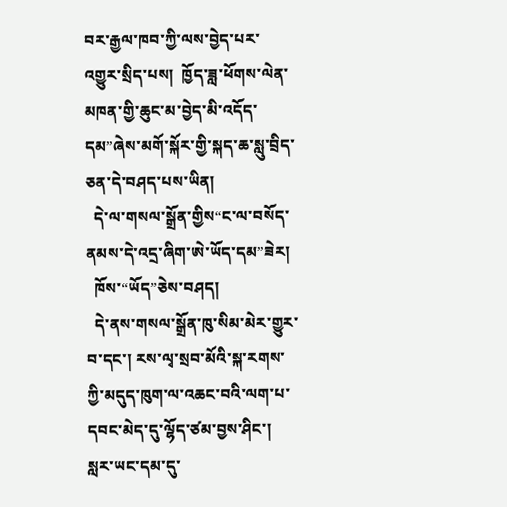བར་རྒྱལ་ཁབ་ཀྱི་ལས་བྱེད་པར་འགྱུར་སྲིད་པས།  ཁྱོད་ཟླ་ཕོགས་ལེན་མཁན་གྱི་ཆུང་མ་བྱེད་མི་འདོད་དམ”ཞེས་མགོ་སྐོར་གྱི་སྐད་ཆ་སླུ་བྲིད་ཅན་དེ་བཤད་པས་ཡིན།
  དེ་ལ་གསལ་སྒྲོན་གྱིས“ང་ལ་བསོད་ནམས་དེ་འདྲ་ཞིག་ཨེ་ཡོད་དམ”ཟེར།
  ཁོས་“ཡོད”ཅེས་བཤད།
  དེ་ནས་གསལ་སྒྲོན་ཁུ་སིམ་མེར་གྱུར་བ་དང་། རས་ལྭ་སྲབ་མོའི་སྐ་རགས་ཀྱི་མདུད་ཁུག་ལ་འཆང་བའི་ལག་པ་དབང་མེད་དུ་ལྷོད་ཙམ་བྱས་ཤིང་། སླར་ཡང་དམ་དུ་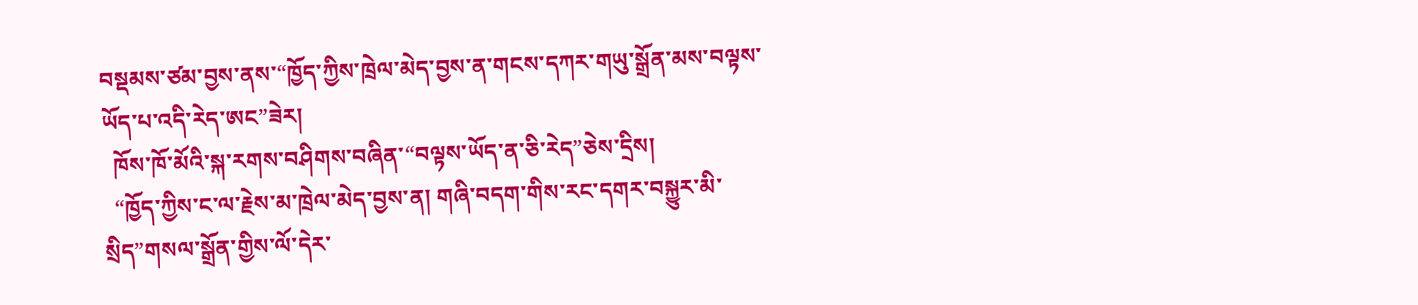བསྡམས་ཙམ་བྱས་ནས་“ཁྱོད་ཀྱིས་ཁྲེལ་མེད་བྱས་ན་གངས་དཀར་གཡུ་སྒྲོན་མས་བལྟས་ཡོད་པ་འདི་རེད་ཨང”ཟེར།
  ཁོས་ཁོ་མོའི་སྐ་རགས་བཤིགས་བཞིན་“བལྟས་ཡོད་ན་ཅི་རེད”ཅེས་དྲིས།
  “ཁྱོད་ཀྱིས་ང་ལ་རྗེས་མ་ཁྲེལ་མེད་བྱས་ན། གཞི་བདག་གིས་རང་དགར་བསྐྱུར་མི་སྲིད”གསལ་སྒྲོན་གྱིས་ལོ་དེར་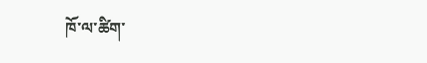ཁོ་ལ་ཚིག་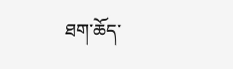ཐག་ཆོད་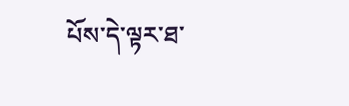པོས་དེ་ལྟར་ཐ་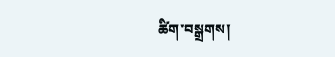ཚིག་བསྒྲགས།